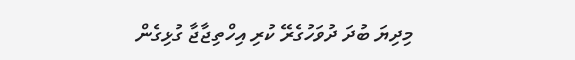މިދިޔަ ބުދަ ދުވަހުގެރޭ ކުރި އިހްތިޖާޖާ ގުޅިގެން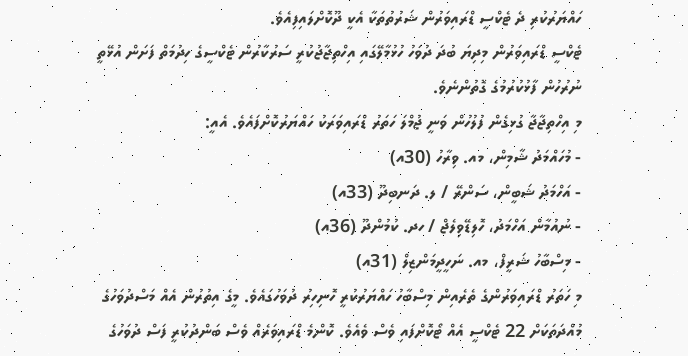ހައްޔަރުކުރި ދެ ޓެކްސީ ޑްރައިވަރުން ޝަރުތުތަކާ އެކީ ދޫކޮށްލައިފިއެވެ.
ޓެކްސީ ޑްރައިވަރުން މިދިޔަ ބުދަ ދުވަހު ހުޅުމާލޭގައި އިހްތިޖާޖުކުރީ ސަރުކާރުން ޓެކްސީގެ ހިދުމަތް ފަށަން އުޅޭތީ ނުރުހުން ފާޅުކުރުމުގެ ގޮތުންނެވެ.
މި އިހްތިޖާޖާ ގުޅިގެން ފުލުހުން ވަނީ ޖުމްލަ ހަތަރު ޑްރައިވަރަކު ހައްޔަރުކޮށްފައެވެ. އެއީ:
- މުހައްމަދު ޝާމިން، މއ. ވިރާހު (30އ)
- އަހްމަދު ޝަބީން، ސަންރޭ / ލ. ދަނބިދޫ (33އ)
- ނުއުމާން އަހްމަދު، ހޮލިޑޭވިލެޖް / ހދ. ކުމުންދޫ (36އ)
- މިސްބާހު ޝަރީފް، މއ. ނަހީދީމަންޒިލް (31އ)
މި ހަތަރު ޑްރައިވަރުންގެ ތެރެއިން މިސްބާހު ހައްޔަރުކުރީ ހޮނިހިރު ދުވަހުގައެވެ. މީގެ އިތުރުން އެއް މަސްދުވަހުގެ މުއްދަތަކަށް 22 ޓެކްސީ އެއް ޓޯކޮށްފައި ވެސް ވެއެވެ. ކޮންމެ ޑްރައިވަރެއް ވެސް ބަންދުކުރީ ފަސް ދުވަހުގެ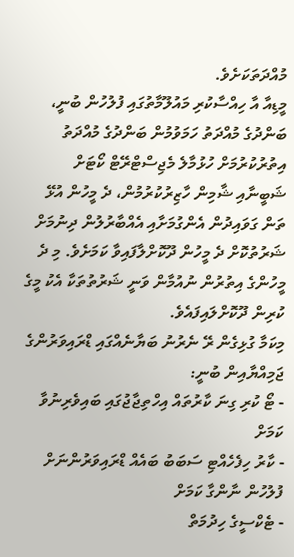މުއްދަތަކަށެވެ.
މީޑިއާ އާ ހިއްސާކުރި މައުލޫމާތުގައި ފުލުހުން ބުނީ، ބަންދުގެ މުއްދަތު ހަމަވުމުން ބަންދުގެ މުއްދަތު އިތުރުކުރުމަށް ހުޅުމާލެ މެޖިސްޓްރޭޓް ކޯޓަށް ޝަބީނާއި ޝާމިން ހާޒިރުކުރުމުން، ދެ މީހުން އުޅޭ ތަން ގަވައިދުން އެންގުމަށާއި އެއްބާރުލުން ދިނުމަށް ޝަރުތުކޮށް ދެ މީހުން ދޫކޮށްލާފައިވާ ކަމަށެވެ. މި ދެ މީހުންގެ އިތުރުން ނުއުމާން ވަނީ ޝަރުތުތަކާ އެކު މީގެ ކުރިން ދޫކޮށްލައިފައެވެ.
މިކަމާ ގުޅިގެން ރޭ ނެރުނު ބަޔާނެއްގައި ޑްރައިވަރުންގެ ޖަމިއްޔާއިން ބުނީ:
- ޓޯ ކުރި ގިނަ ކާރުތައް އިހްތިޖާޖުގައި ބައިވެރިނުވާ ކަމަށް
- ކާރު ހިފެހެއްޓި ސަބަބު ބައެއް ޑްރައިވަރުންނަށް ފުލުހުން ނާންގާ ކަމަށް
- ޓެކްސީގެ ހިދުމަތް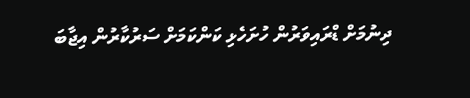ދިނުމަށް ޑްރައިވަރުން ހުށަހެޅި ކަންކަމަށް ސަރުކާރުން އިޖާބަ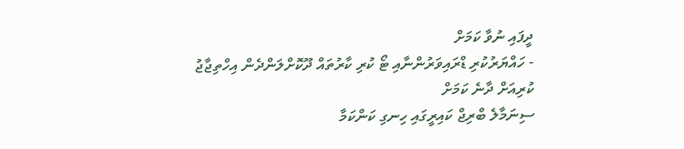ދީފައި ނުވާ ކަމަށް
- ހައްޔަރުކުރި ޑްރައިވަރުންނާއި ޓޯ ކުރި ކާރުތައް ދޫކޮށްލަންދެން އިހްތިޖާޖު ކުރިއަށް ދާނެ ކަމަށް
ސިނަމާލެ ބްރިޖް ކައިރީގައި ހިނގި ކަންކަމާ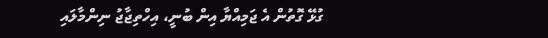ގުޅޭ ގޮތުން އެ ޖަމިއްޔާ އިން ބުނީ، އިހްތިޖާޖު ނިންމާލައި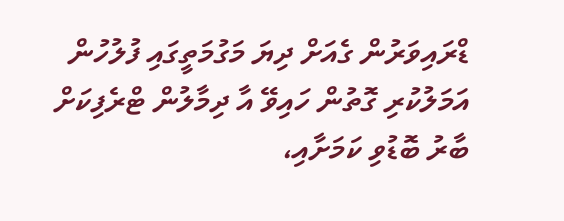ޑްރައިވަރުން ގެއަށް ދިޔަ މަގުމަތީގައި ފުލުހުން އަމަލުކުރި ގޮތުން ހައިވޭ އާ ދިމާލުން ޓްރެފިކަށް ބާރު ބޮޑުވި ކަމަށާއި،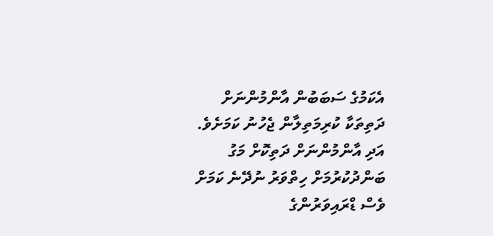އެކަމުގެ ސަބަބުން އާންމުންނަށް ދަތިތަކާ ކުރިމަތިލާން ޖެހުނު ކަމަށެވެ. އަދި އާންމުންނަށް ދަތިކޮށް މަގު ބަންދުކުރުމަށް ހިތްވަރު ނުދޭނެ ކަމަށް ވެސް ޑްރައިވަރުންގެ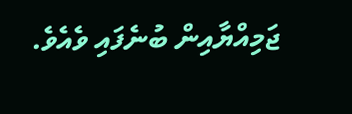ޖަމިއްޔާއިން ބުނެފައި ވެއެވެ.